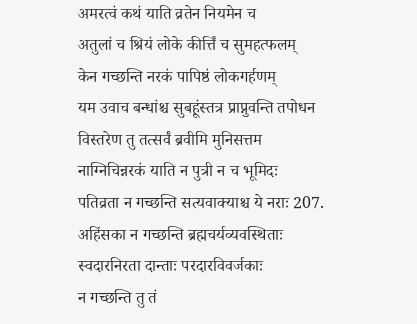अमरत्वं कथं याति व्रतेन नियमेन च
अतुलां च श्रियं लोके कीर्त्तिं च सुमहत्फलम्
केन गच्छन्ति नरकं पापिष्ठं लोकगर्हणम्
यम उवाच बन्धांश्च सुबहूंस्तत्र प्राप्नुवन्ति तपोधन
विस्तरेण तु तत्सर्वं ब्रवीमि मुनिसत्तम
नाग्निचिन्नरकं याति न पुत्री न च भूमिदः
पतिव्रता न गच्छन्ति सत्यवाक्याश्च ये नराः 207.
अहिंसका न गच्छन्ति ब्रह्मचर्यव्यवस्थिताः
स्वदारनिरता दान्ताः परदारविवर्जकाः
न गच्छन्ति तु तं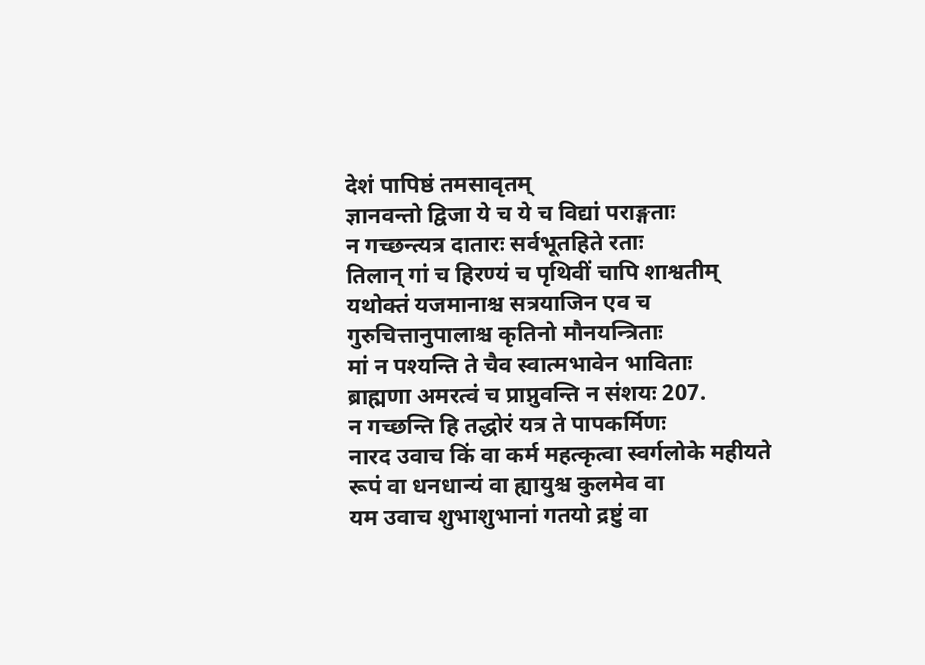देशं पापिष्ठं तमसावृतम्
ज्ञानवन्तो द्विजा ये च ये च विद्यां पराङ्गताः
न गच्छन्त्यत्र दातारः सर्वभूतहिते रताः
तिलान् गां च हिरण्यं च पृथिवीं चापि शाश्वतीम्
यथोक्तं यजमानाश्च सत्रयाजिन एव च
गुरुचित्तानुपालाश्च कृतिनो मौनयन्त्रिताः
मां न पश्यन्ति ते चैव स्वात्मभावेन भाविताः
ब्राह्मणा अमरत्वं च प्राप्नुवन्ति न संशयः 207.
न गच्छन्ति हि तद्धोरं यत्र ते पापकर्मिणः
नारद उवाच किं वा कर्म महत्कृत्वा स्वर्गलोके महीयते
रूपं वा धनधान्यं वा ह्यायुश्च कुलमेव वा
यम उवाच शुभाशुभानां गतयो द्रष्टुं वा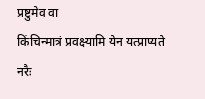प्रष्टुमेव वा
किंचिन्मात्रं प्रवक्ष्यामि येन यत्प्राप्यते नरैः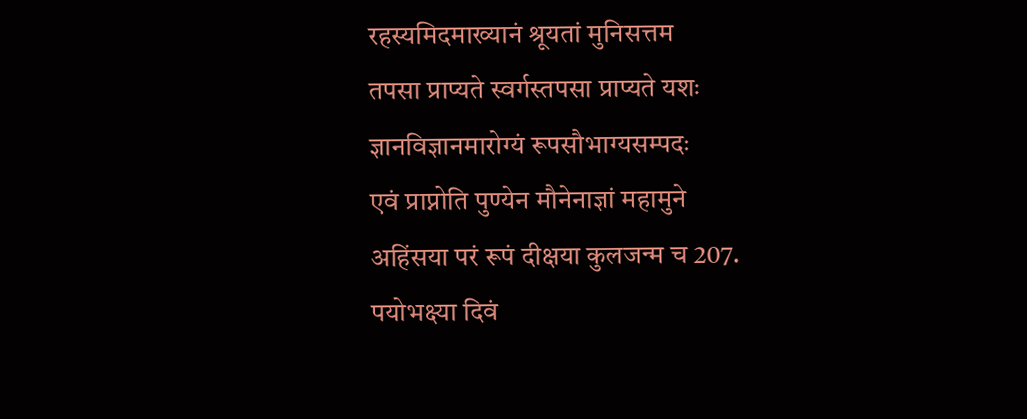रहस्यमिदमाख्यानं श्रूयतां मुनिसत्तम
तपसा प्राप्यते स्वर्गस्तपसा प्राप्यते यशः
ज्ञानविज्ञानमारोग्यं रूपसौभाग्यसम्पदः
एवं प्राप्नोति पुण्येन मौनेनाज्ञां महामुने
अहिंसया परं रूपं दीक्षया कुलजन्म च 207.
पयोभक्ष्या दिवं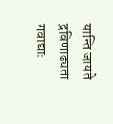यान्ति जायते द्रविणाढ्यता
गवाद्याः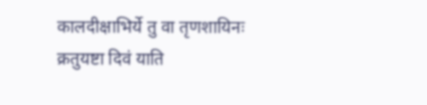कालदीक्षाभिर्ये तु वा तृणशायिनः
क्रतुयष्टा दिवं याति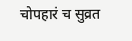चोपहारं च सुव्रत